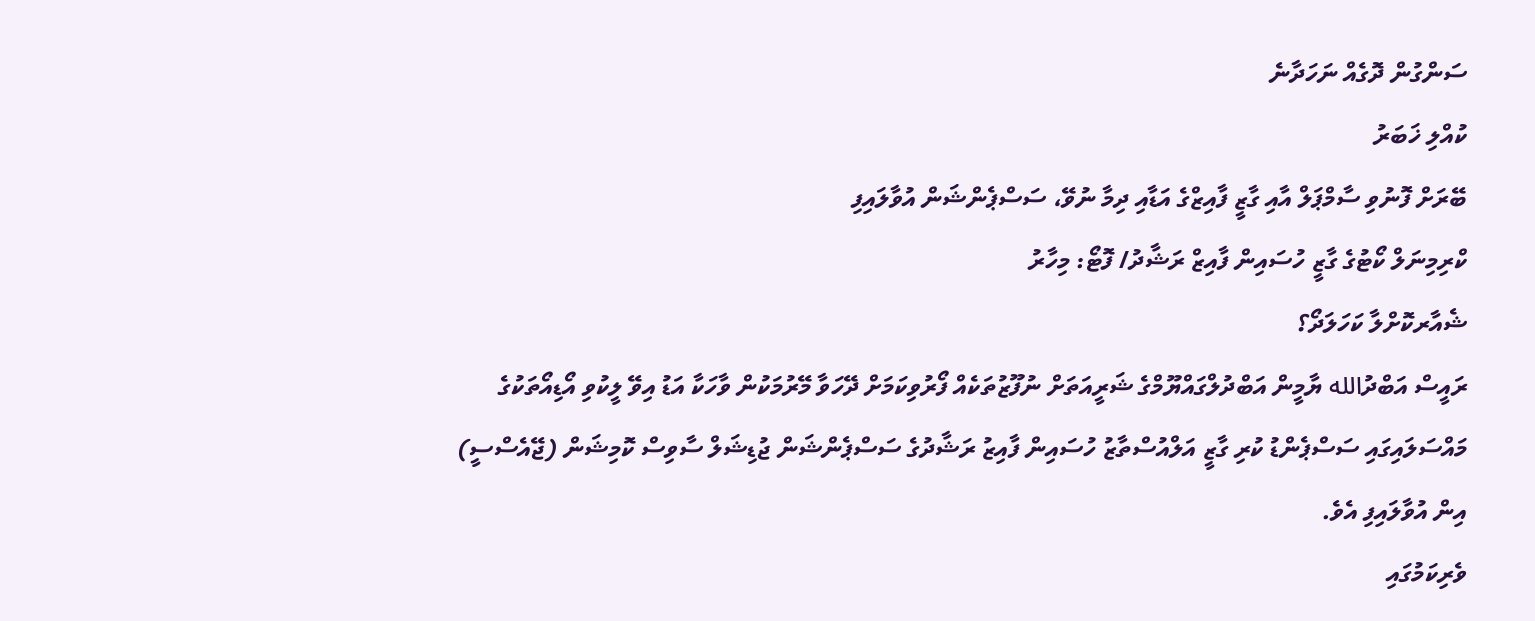ސަންގުން ދޮގެއް ނަހަދާނެ
ކުއްލި ޚަބަރު
ބޭރަށް ފޮނުވި ސާމްޕަލް އާއި ގާޒީ ފާއިޒްގެ އަޑާއި ދިމާ ނުވޭ، ސަސްޕެންޝަން އުވާލައިފި
ކްރިމިނަލް ކޯޓުގެ ގާޒީ ހުސައިން ފާއިޒް ރަޝާދު/ ފޮޓޯ: މިހާރު
ޝެއާރކޮށްލާ ކަހަލަދޯ؟
ރައީސް އަބްދުالله ޔާމީން އަބްދުލްގައްޔޫމްގެ ޝަރީއަތަށް ނުފޫޒުތަކެއް ފޯރުވިކަމަށް ދޭހަވާ މޭރުމަކުން ވާހަކާ އަޑު އިވޭ ލީކުވި އޯޑިއޯތަކުގެ މައްސަލައިގައި ސަސްޕެންޑު ކުރި ގާޒީ އަލްއުސްތާޒު ހުސައިން ފާއިޒު ރަޝާދުގެ ސަސްޕެންޝަން ޖުޑިޝަލް ސާވިސް ކޮމިޝަން (ޖޭއެސްސީ) އިން އުވާލައިފި އެވެ.
ވެރިކަމުގައި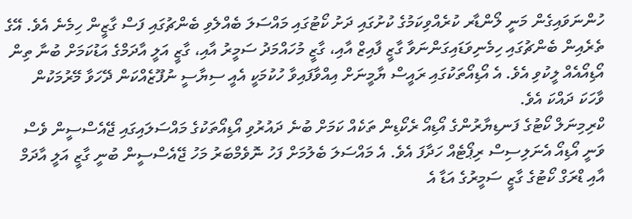ހުންނަވައިގެން މަނީ ލޯންޑާރ ކުރެއްވިކަމުގެ ކުށުގައި ދަށު ކޯޓުގައި މައްސަލަ ބެއްލެވި ބެންޗުގައި ފަސް ގާޒީން ހިމެނެ އެވެ. އޭގެ ތެރެއިން ބެންޗުގައި ހިމެނިވަޑައިގަންނަވާ ގާޒީ ފާއިޒް އާއި، ގާޒީ މުހައްމަދު ސަމީރު އާއި، ގާޒީ އަލީ އާދަމްގެ އަޑުކަމަށް ބުނާ ތިން އޯޑިއޯއެއް ލީކުވި އެވެ. އެ އޯޑިއޯތަކުގައި ރައީސް ޔާމީނަށް އިއްވާފައިވާ ހުކުމަކީ އެއީ ސިޔާސީ ނުފޫޒެއްކަން ދޭހަވާ މޭރުމަކުން ވާހަކަ ދައްކަ އެވެ.
ކްރިމިނަލް ކޯޓުގެ ފަނޑިޔާރުންގެ އޯޑިއޯ ރެކޯޑިން ތަކެއް ކަމަށް ބުނެ ދައުރުވި އޯޑިއޯތަކުގެ މައްސަލައިގައި ޖޭއެސްސީން ވެސް ވަނީ އޯޑިއޯ އެނަލިސިސް ރިޕޯޓެއް ހަދާފަ އެވެ. އެ މައްސަލަ ބެލުމަށް ފަހު ނޮވެމްބަރު މަހު ޖޭއެސްސީން ބުނީ ގާޒީ އަލީ އާދަމް އާއި ޑްރަގް ކޯޓުގެ ގާޒީ ސަމީރުގެ އަޑާ އެ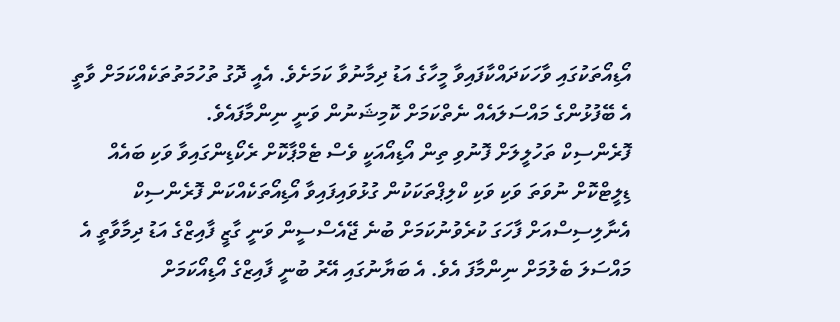އޯޑިއޯތަކުގައި ވާހަކަދައްކާފައިވާ މީހާގެ އަޑު ދިމާނުވާ ކަމަށެވެ. އެއީ ދޮގު ތުހުމަތުތަކެއްކަމަށް ވާތީ އެ ބޭފުޅުންގެ މައްސަލައެއް ނެތްކަމަށް ކޮމިޝަނުން ވަނީ ނިންމާފައެވެ.
ފޮރެންސިކް ތަހުލީލަށް ފޮނުވި ތިން އޯޑިއޯއަކީ ވެސް ޓެމްޕާކޮށް ރެކޯޑިންގައިވާ ވަކި ބައެއް ޑިލީޓްކޮށް ނުވަތަ ވަކި ވަކި ކްލިޕްތަކަކުން ގުޅުވައިފައިވާ އޯޑިއޯތަކެއްކަން ފޮރެންސިކް އެނާލިސިސްއަށް ފާހަގަ ކުރެވުނުކަމަށް ބުނެ ޖޭއެސްސީން ވަނީ ގާޒީ ފާއިޒްގެ އަޑު ދިމާވާތީ އެ މައްސަލަ ބެލުމަށް ނިންމާފަ އެވެ. އެ ބަޔާނުގައި އޭރު ބުނީ ފާއިޒްގެ އޯޑިއޯކަމަށް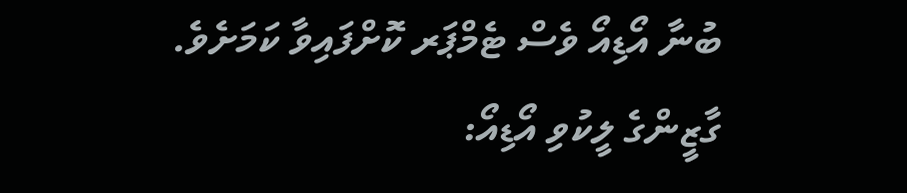ބުނާ އޯޑިއޯ ވެސް ޓެމްޕަރ ކޮށްފައިވާ ކަމަށެވެ.
ގާޒީންގެ ލީކުވި އޯޑިއޯ: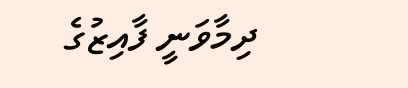ދިމާވަނީ ފާއިޒުގެ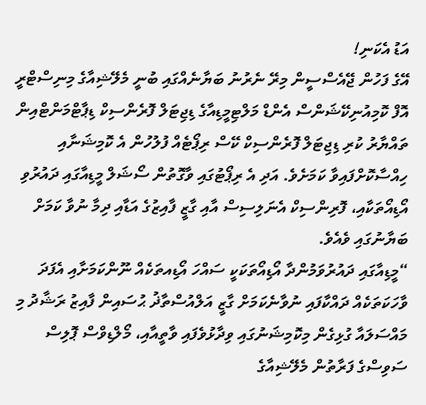އަޑު އެކަނި!
އޭގެ ފަހުން ޖޭއެސްސީން މިރޭ ނެރުނު ބަޔާނެއްގައި ބުނީ މެލޭޝިއާގެ މިނިސްޓްރީ އޮފް ކޮމިއުނިކޭޝަންސް އެންޑް މަލްޓިމީޑިއާގެ ޑިޖިޓަލް ފޮރެންސިކް ޑިޕާޓްމަންޓްއިން ތައްޔާރު ކުރި ޑިޖިޓަލް ފޮރެންސިކް ކޭސް ރިޕޯޓެއް ފުލުހުން އެ ކޮމިޝަނާއި ހިއްސާކޮށްފައިވާ ކަމަށެވެ. އަދި އެ ރިޕޯޓުގައި ވާގޮތުން ސޯޝަލް މީޑިއާގައި ދައުރުވި އޯޑިއޯތަކާއި، ފޮރިންސިކް އެނަލިސިސް އާއި ގާޒީ ފާއިޒުގެ އަޑާއި ދިމާ ނުވާ ކަމަށް ބަޔާނުގައި ވެއެވެ.
“މީޑިއާގައި ދައުރުވަމުންދާ އޯޑިއޯތަކަކީ ސައްހަ އޯޑިއތަކެއް ނޫންކަމަށާއި އެފަދަ ވާހަކަތަކެއް ދައްކާފައި ނުވާނެކަމަށް ގާޒީ އަލްއުސްތާޛު ޙުސައިން ފާއިޒު ރަޝާދު މި މައްސަލައާ ގުޅިގެން މިކޮމިޝަނުގައި ވިދާޅުވެފައި ވާތީއާއި، މޯލްޑިވްސް ޕޮލިސް ސަވިސްގެ ފަރާތުން މެލޭޝިއާގެ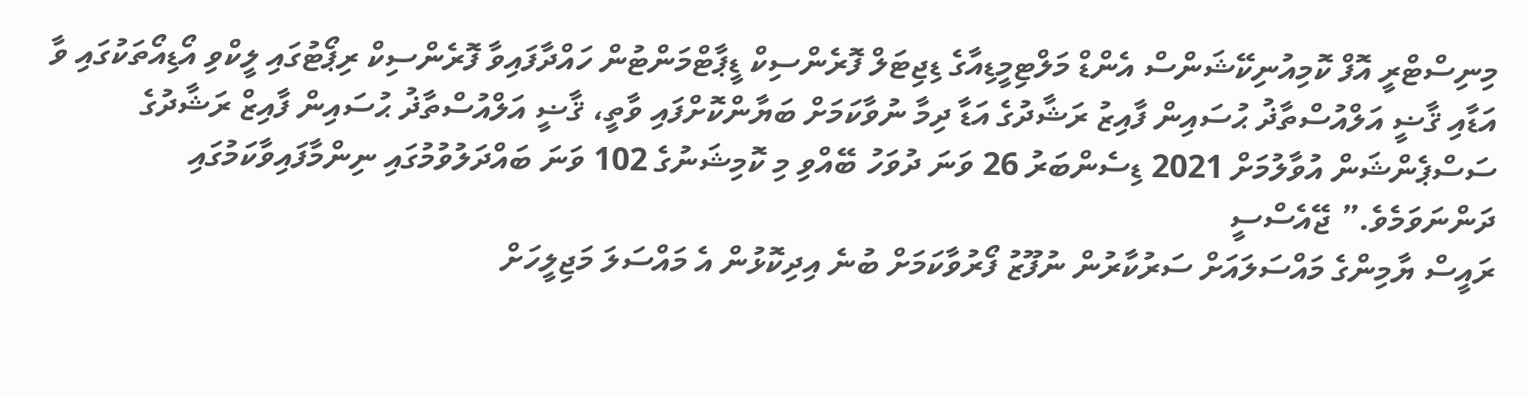މިނިސްޓްރީ އޮފް ކޮމިއުނިކޭޝަންސް އެންޑް މަލްޓިމީޑިއާގެ ޑިޖިޓަލް ފޮރެންސިކް ޑީޕާޓްމަންޓުން ހައްދާފައިވާ ފޮރެންސިކް ރިޕޯޓުގައި ލީކްވި އޯޑިއޯތަކުގައި ވާ އަޑާއި ޤާޟީ އަލްއުސްތާޛު ޙުސައިން ފާއިޒު ރަޝާދުގެ އަޑާ ދިމާ ނުވާކަމަށް ބަޔާންކޮށްފައި ވާތީ، ޤާޟީ އަލްއުސްތާޛު ޙުސައިން ފާއިޒް ރަޝާދުގެ ސަސްޕެންޝަން އުވާލުމަށް 2021 ޑިސެންބަރު 26 ވަނަ ދުވަހު ބޭއްވި މި ކޮމިޝަނުގެ 102 ވަނަ ބައްދަލުވުމުގައި ނިންމާފައިވާކަމުގައި ދަންނަވަމެވެ.” ޖޭއެސްސީ
ރައީސް ޔާމިންގެ މައްސަލައަށް ސަރުކާރުން ނުފޫޒު ފޯރުވާކަމަށް ބުނެ އިދިކޮޅުން އެ މައްސަލަ މަޖިލީހަށް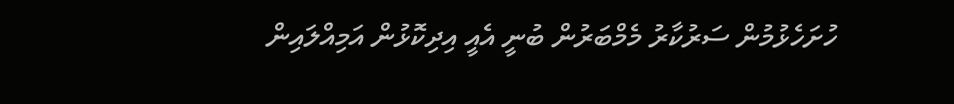ހުށަހެޅުމުން ސަރުކާރު މެމްބަރުން ބުނީ އެއީ އިދިކޮޅުން އަމިއްލައިން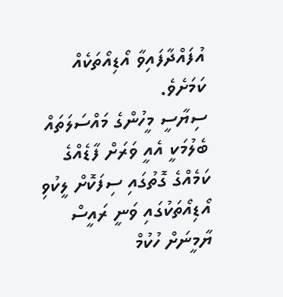އުފައްދާފައިވާ އޯޑިއޯތަކެއް ކަމަށެވެ.
ސިޔާސީ މީހުންގެ މައްސަލަތައް ބެލުމަކީ އެއީ ވަރަށް ފާޑެއްގެ ކަމެއްގެ ގޮތުގައި ސިފަކޮށް ލީކުވި އޯޑިއޯތަކުގައި ވަނީ ރައީސް ޔާމީނަށް ހުކުމް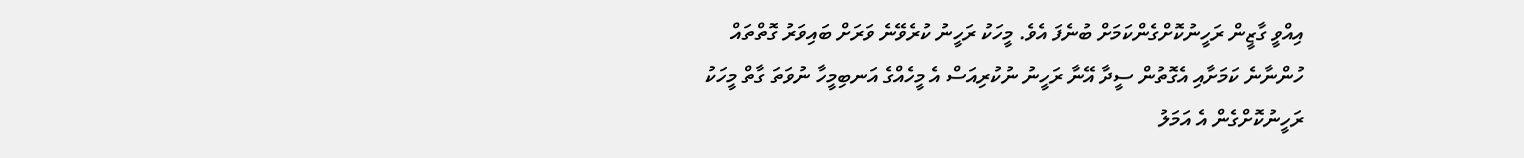އިއްވީ ގާޒީން ރަހީނުކޮށްގެންކަމަށް ބުނެފަ އެވެ. މީހަކު ރަހީނު ކުރެވޭނެ ވަރަށް ބައިވަރު ގޮތްތައް ހުންނާނެ ކަމަށާއި އެގޮތުން ސީދާ އޭނާ ރަހީނު ނުކުރިއަސް އެ މީހެއްގެ އަނބިމީހާ ނުވަތަ ގާތް މީހަކު ރަހީނުކޮށްގެން އެ އަމަލު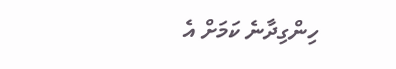ހިންގިދާނެ ކަމަށް އެ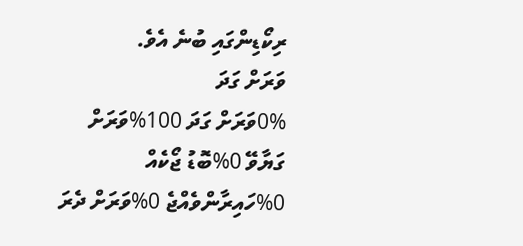ރިކޯޑިންގައި ބުނެ އެވެ.
ވަރަށް ގަދަ
0%ވަރަށް ގަދަ 100%ވަރަށް ގަޔާވޭ 0%ބޮޑު ޖޯކެއް 0%ހައިރާންވެއްޖެ 0%ވަރަށް ދެރަ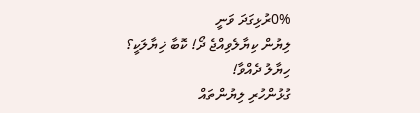0%ރުޅިގަދަ ވަނީ
ލިޔުން ކިޔާލެވިއްޖެ ދޯ! ކޮބާ ޚިޔާލަކީ؟
ހިޔާލު ދެއްވާ!
ގުޅުންހުރި ލިޔުންތައް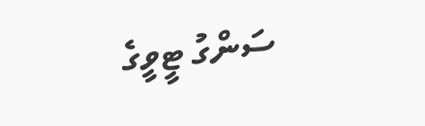ސަންގު ޓީވީގެ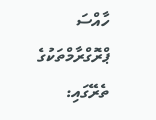ހާއްސަ ޕްރޮގްރާމްތަކުގެ ތެރޭގައި: